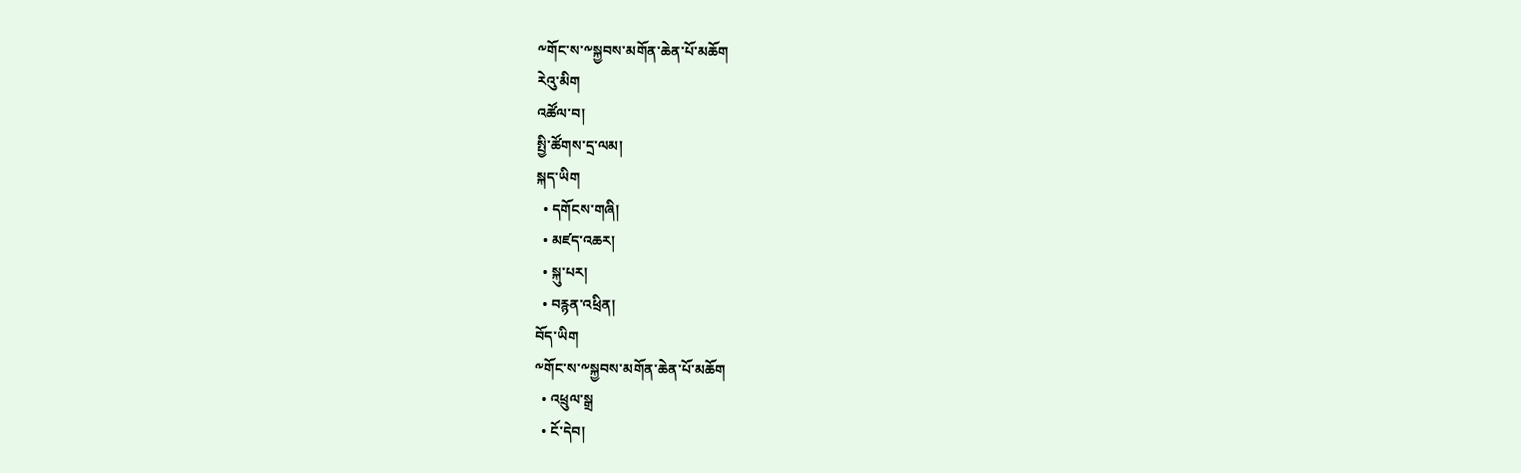༸གོང་ས་༸སྐྱབས་མགོན་ཆེན་པོ་མཆོག
རེའུ་མིག
འཚོལ་བ།
སྤྱི་ཚོགས་དྲ་ལམ།
སྐད་ཡིག
  • དགོངས་གཞི།
  • མཛད་འཆར།
  • སྐུ་པར།
  • བརྙན་འཕྲིན།
བོད་ཡིག
༸གོང་ས་༸སྐྱབས་མགོན་ཆེན་པོ་མཆོག
  • འཕྲུལ་སྒྲ
  • ངོ་དེབ།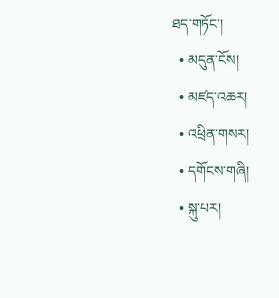ཐད་གཏོང་།
  • མདུན་ངོས།
  • མཛད་འཆར།
  • འཕྲིན་གསར།
  • དགོངས་གཞི།
  • སྐུ་པར།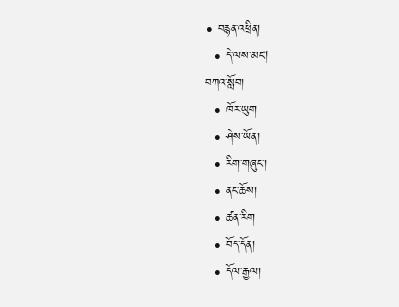• བརྙན་འཕྲིན།
  • དེ་ལས་མང།
བཀའ་སློབ།
  • ཁོར་ཡུག
  • ཤེས་ཡོན།
  • རིག་གཞུང་།
  • ནང་ཆོས།
  • ཚན་རིག
  • བོད་དོན།
  • དོལ་རྒྱལ།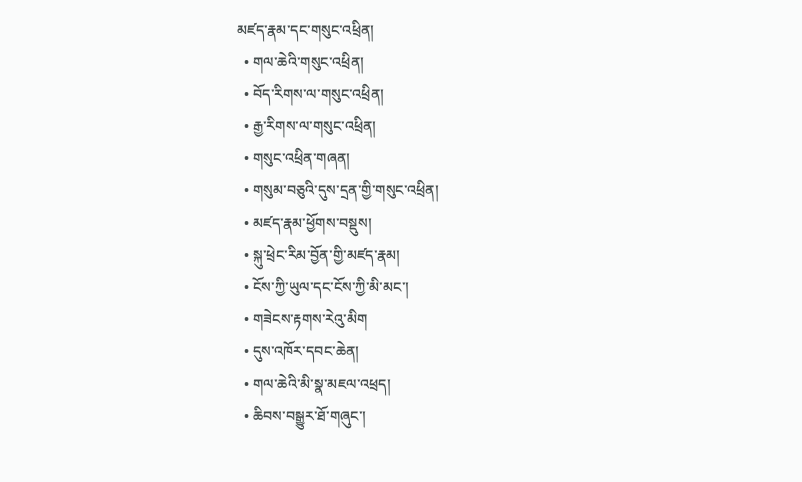མཛད་རྣམ་དང་གསུང་འཕྲིན།
  • གལ་ཆེའི་གསུང་འཕྲིན།
  • བོད་རིགས་ལ་གསུང་འཕྲིན།
  • རྒྱ་རིགས་ལ་གསུང་འཕྲིན།
  • གསུང་འཕྲིན་གཞན།
  • གསུམ་བཅུའི་དུས་དྲན་གྱི་གསུང་འཕྲིན།
  • མཛད་རྣམ་ཕྱོགས་བསྡུས།
  • སྐུ་ཕྲེང་རིམ་བྱོན་གྱི་མཛད་རྣམ།
  • ངོས་ཀྱི་ཡུལ་དང་ངོས་ཀྱི་མི་མང་།
  • གཟེངས་རྟགས་རེའུ་མིག
  • དུས་འཁོར་དབང་ཆེན།
  • གལ་ཆེའི་མི་སྣ་མཇལ་འཕྲད།
  • ཆིབས་བསྒྱུར་ཐོ་གཞུང་།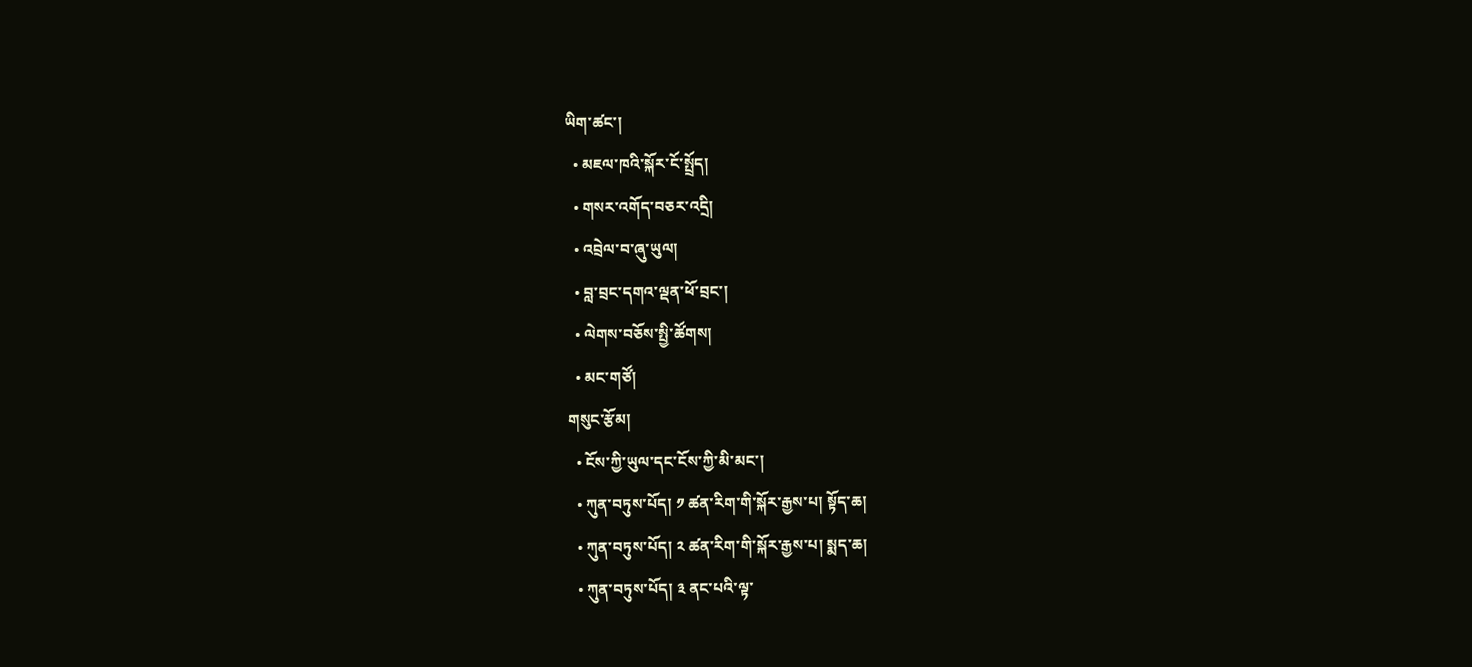ཡིག་ཚང་།
  • མཇལ་ཁའི་སྐོར་ངོ་སྤྲོད།
  • གསར་འགོད་བཅར་འདྲི།
  • འབྲེལ་བ་ཞུ་ཡུལ།
  • བླ་བྲང་དགའ་ལྡན་ཕོ་བྲང་།
  • ལེགས་བཅོས་སྤྱི་ཚོགས།
  • མང་གཙོ།
གསུང་རྩོམ།
  • ངོས་ཀྱི་ཡུལ་དང་ངོས་ཀྱི་མི་མང་།
  • ཀུན་བཏུས་པོད། ༡ ཚན་རིག་གི་སྐོར་རྒྱས་པ། སྟོད་ཆ།
  • ཀུན་བཏུས་པོད། ༢ ཚན་རིག་གི་སྐོར་རྒྱས་པ། སྨད་ཆ།
  • ཀུན་བཏུས་པོད། ༣ ནང་པའི་ལྟ་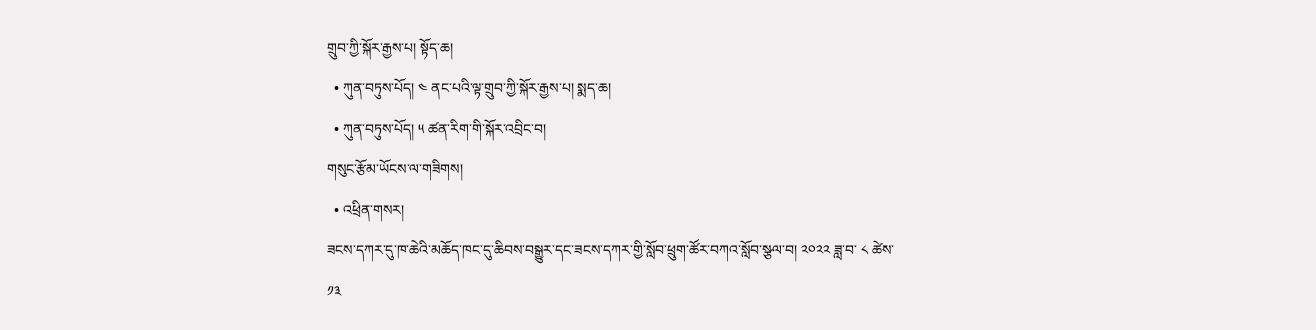གྲུབ་ཀྱི་སྐོར་རྒྱས་པ། སྟོད་ཆ།
  • ཀུན་བཏུས་པོད། ༤ ནང་པའི་ལྟ་གྲུབ་ཀྱི་སྐོར་རྒྱས་པ། སྨད་ཆ།
  • ཀུན་བཏུས་པོད། ༥ ཚན་རིག་གི་སྐོར་འབྲིང་བ།
གསུང་རྩོམ་ཡོངས་ལ་གཟིགས།
  • འཕྲིན་གསར།
ཟངས་དཀར་དུ་ཁ་ཆེའི་མཆོད་ཁང་དུ་ཆིབས་བསྒྱུར་དང་ཟངས་དཀར་གྱི་སློབ་ཕྲུག་ཚོར་བཀའ་སློབ་སྩལ་བ། ༢༠༢༢ ཟླ་བ་ ༨ ཚེས་ ༡༣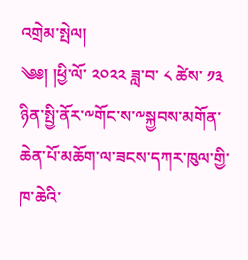འགྲེམ་སྤེལ།
༄༅། །ཕྱི་ལོ་ ༢༠༢༢ ཟླ་བ་ ༨ ཚེས་ ༡༣ ཉིན་སྤྱི་ནོར་༸གོང་ས་༸སྐྱབས་མགོན་ཆེན་པོ་མཆོག་ལ་ཟངས་དཀར་ཁུལ་གྱི་ཁ་ཆེའི་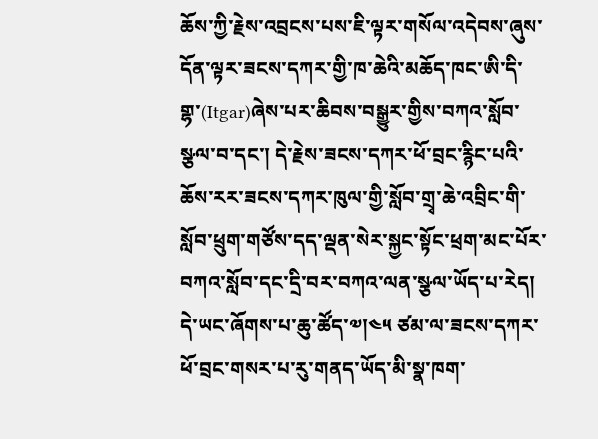ཆོས་ཀྱི་རྗེས་འབྲངས་པས་ཇི་ལྟར་གསོལ་འདེབས་ཞུས་དོན་ལྟར་ཟངས་དཀར་གྱི་ཁ་ཆེའི་མཆོད་ཁང་ཨི་དི་གྷ་(Itgar)ཞེས་པར་ཆིབས་བསྒྱུར་གྱིས་བཀའ་སློབ་སྩལ་བ་དང་། དེ་རྗེས་ཟངས་དཀར་ཕོ་བྲང་རྙིང་པའི་ཆོས་རར་ཟངས་དཀར་ཁུལ་གྱི་སློབ་གྲྭ་ཆེ་འབྲིང་གི་སློབ་ཕྲུག་གཙོས་དད་ལྡན་སེར་སྐྱང་སྟོང་ཕྲག་མང་པོར་བཀའ་སློབ་དང་དྲི་བར་བཀའ་ལན་སྩལ་ཡོད་པ་རེད།
དེ་ཡང་ཞོགས་པ་ཆུ་ཚོད་༧།༤༥ ཙམ་ལ་ཟངས་དཀར་ཕོ་བྲང་གསར་པ་རུ་གནད་ཡོད་མི་སྣ་ཁག་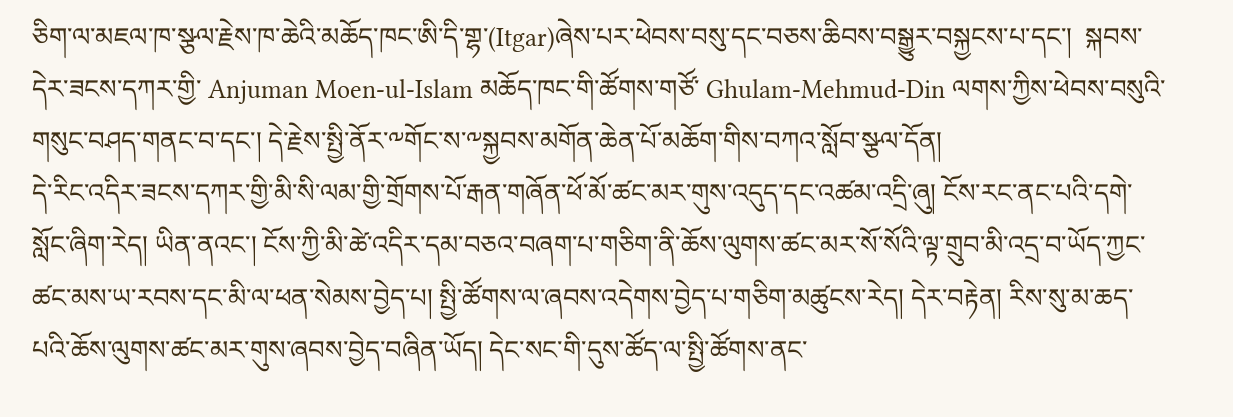ཅིག་ལ་མཇལ་ཁ་སྩལ་རྗེས་ཁ་ཆེའི་མཆོད་ཁང་ཨི་དི་གྷ་(Itgar)ཞེས་པར་ཕེབས་བསུ་དང་བཅས་ཆིབས་བསྒྱུར་བསྐྱངས་པ་དང་།  སྐབས་དེར་ཟངས་དཀར་གྱི་ Anjuman Moen-ul-Islam མཆོད་ཁང་གི་ཚོགས་གཙོ་ Ghulam-Mehmud-Din ལགས་ཀྱིས་ཕེབས་བསུའི་གསུང་བཤད་གནང་བ་དང་། དེ་རྗེས་སྤྱི་ནོར་༸གོང་ས་༸སྐྱབས་མགོན་ཆེན་པོ་མཆོག་གིས་བཀའ་སློབ་སྩལ་དོན།
དེ་རིང་འདིར་ཟངས་དཀར་གྱི་མི་སི་ལམ་གྱི་གྲོགས་པོ་རྒན་གཞོན་ཕོ་མོ་ཚང་མར་གུས་འདུད་དང་འཚམ་འདྲི་ཞུ། ངོས་རང་ནང་པའི་དགེ་སློང་ཞིག་རེད། ཡིན་ནའང་། ངོས་ཀྱི་མི་ཚེ་འདིར་དམ་བཅའ་བཞག་པ་གཅིག་ནི་ཆོས་ལུགས་ཚང་མར་སོ་སོའི་ལྟ་གྲུབ་མི་འདྲ་བ་ཡོད་ཀྱང་ཚང་མས་ཡ་རབས་དང་མི་ལ་ཕན་སེམས་བྱེད་པ། སྤྱི་ཚོགས་ལ་ཞབས་འདེགས་བྱེད་པ་གཅིག་མཚུངས་རེད། དེར་བརྟེན། རིས་སུ་མ་ཆད་པའི་ཆོས་ལུགས་ཚང་མར་གུས་ཞབས་བྱེད་བཞིན་ཡོད། དེང་སང་གི་དུས་ཚོད་ལ་སྤྱི་ཚོགས་ནང་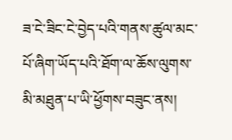ཟ་ངེ་ཟིང་ངེ་བྱེད་པའི་གནས་ཚུལ་མང་པོ་ཞིག་ཡོད་པའི་ཐོག་ལ་ཆོས་ལུགས་མི་མཐུན་པ་ཡི་ཕྱོགས་བཟུང་ནས།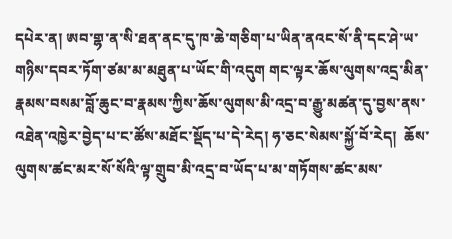དཔེར་ན། ཨབ་གྷ་ན་སི་ཐན་ནང་དུ་ཁ་ཆེ་གཅིག་པ་ཡིན་ནའང་སོ་ནི་དང་ཤེ་ཡ་གཉིས་དབར་ཏོག་ཙམ་མ་མཐུན་པ་ཡོང་གི་འདུག གང་ལྟར་ཆོས་ལུགས་འདྲ་མིན་རྣམས་བསམ་བློ་ཆུང་བ་རྣམས་ཀྱིས་ཆོས་ལུགས་མི་འདྲ་བ་རྒྱུ་མཚན་དུ་བྱས་ནས་འཐེན་འཁྱེར་བྱེད་པ་ང་ཚོས་མཐོང་སྡོད་པ་དེ་རེད། ཧ་ཅང་སེམས་སྐྱོ་བོ་རེད།  ཆོས་ལུགས་ཚང་མར་སོ་སོའི་ལྟ་གྲུབ་མི་འདྲ་བ་ཡོད་པ་མ་གཏོགས་ཚང་མས་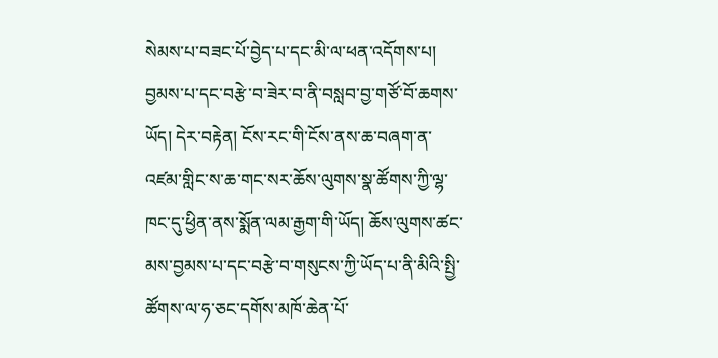སེམས་པ་བཟང་པོ་བྱེད་པ་དང་མི་ལ་ཕན་འདོགས་པ། བྱམས་པ་དང་བརྩེ་བ་ཟེར་བ་ནི་བསླབ་བྱ་གཙོ་བོ་ཆགས་ཡོད། དེར་བརྟེན། ངོས་རང་གི་ངོས་ནས་ཆ་བཞག་ན་འཛམ་གླིང་ས་ཆ་གང་སར་ཆོས་ལུགས་སྣ་ཚོགས་ཀྱི་ལྷ་ཁང་དུ་ཕྱིན་ནས་སྨོན་ལམ་རྒྱག་གི་ཡོད། ཆོས་ལུགས་ཚང་མས་བྱམས་པ་དང་བརྩེ་བ་གསུངས་ཀྱི་ཡོད་པ་ནི་མིའི་སྤྱི་ཚོགས་ལ་ཧ་ཅང་དགོས་མཁོ་ཆེན་པོ་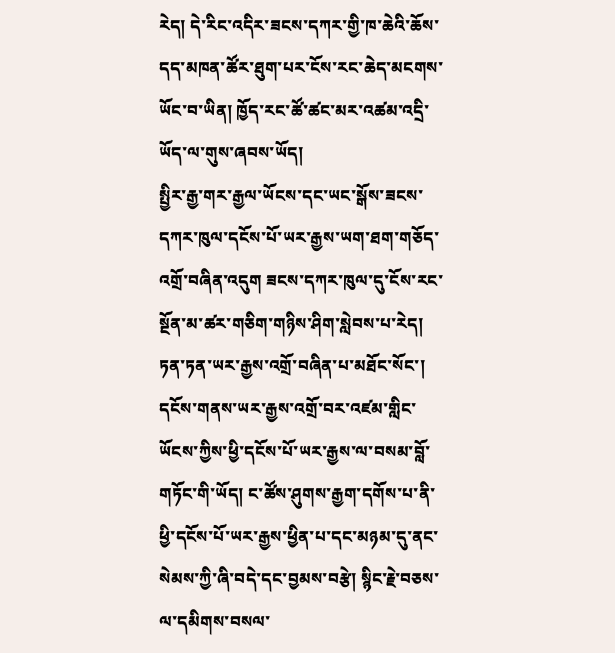རེད། དེ་རིང་འདིར་ཟངས་དཀར་གྱི་ཁ་ཆེའི་ཆོས་དད་མཁན་ཚོར་ཐུག་པར་ངོས་རང་ཆེད་མངགས་ཡོང་བ་ཡིན། ཁྱོད་རང་ཚོ་ཚང་མར་འཚམ་འདྲི་ཡོད་ལ་གུས་ཞབས་ཡོད།
སྤྱིར་རྒྱ་གར་རྒྱལ་ཡོངས་དང་ཡང་སྒོས་ཟངས་དཀར་ཁུལ་དངོས་པོ་ཡར་རྒྱས་ཡག་ཐག་གཅོད་འགྲོ་བཞིན་འདུག ཟངས་དཀར་ཁུལ་དུ་ངོས་རང་སྔོན་མ་ཚར་གཅིག་གཉིས་ཤིག་སླེབས་པ་རེད། ཏན་ཏན་ཡར་རྒྱས་འགྲོ་བཞིན་པ་མཐོང་སོང་། དངོས་གནས་ཡར་རྒྱས་འགྲོ་བར་འཛམ་གླིང་ཡོངས་ཀྱིས་ཕྱི་དངོས་པོ་ཡར་རྒྱས་ལ་བསམ་བློ་གཏོང་གི་ཡོད། ང་ཚོས་ཤུགས་རྒྱག་དགོས་པ་ནི་ཕྱི་དངོས་པོ་ཡར་རྒྱས་ཕྱིན་པ་དང་མཉམ་དུ་ནང་སེམས་ཀྱི་ཞི་བདེ་དང་བྱམས་བརྩེ། སྙིང་རྗེ་བཅས་ལ་དམིགས་བསལ་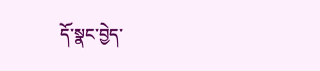དོ་སྣང་བྱེད་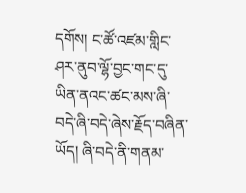དགོས། ང་ཚོ་འཛམ་གླིང་ཤར་ནུབ་ལྷོ་བྱང་གང་དུ་ཡིན་ནའང་ཚང་མས་ཞི་བདེ་ཞི་བདེ་ཞེས་རྗོད་བཞིན་ཡོད། ཞི་བདེ་ནི་གནམ་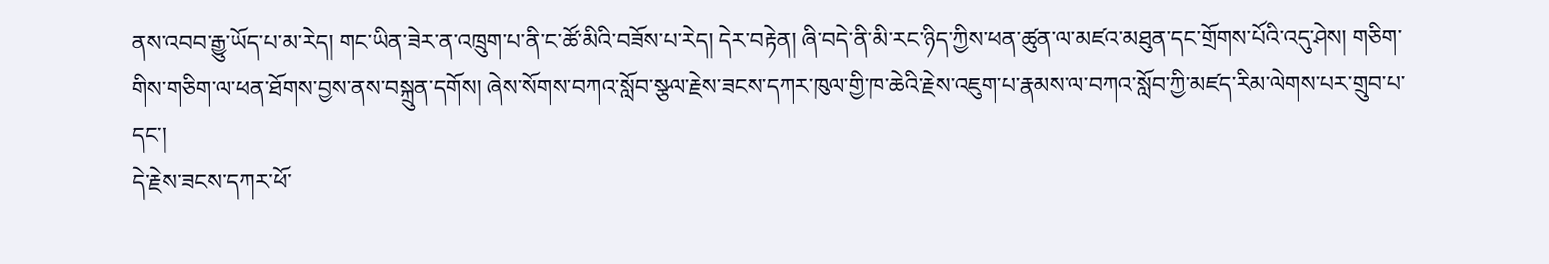ནས་འབབ་རྒྱུ་ཡོད་པ་མ་རེད། གང་ཡིན་ཟེར་ན་འཁྲུག་པ་ནི་ང་ཚོ་མིའི་བཟོས་པ་རེད། དེར་བརྟེན། ཞི་བདེ་ནི་མི་རང་ཉིད་ཀྱིས་ཕན་ཚུན་ལ་མཛའ་མཐུན་དང་གྲོགས་པོའི་འདུ་ཤེས། གཅིག་གིས་གཅིག་ལ་ཕན་ཐོགས་བྱས་ནས་བསྐྲུན་དགོས། ཞེས་སོགས་བཀའ་སློབ་སྩལ་རྗེས་ཟངས་དཀར་ཁུལ་གྱི་ཁ་ཆེའི་རྗེས་འཇུག་པ་རྣམས་ལ་བཀའ་སློབ་ཀྱི་མཛད་རིམ་ལེགས་པར་གྲུབ་པ་དང་།
དེ་རྗེས་ཟངས་དཀར་ཕོ་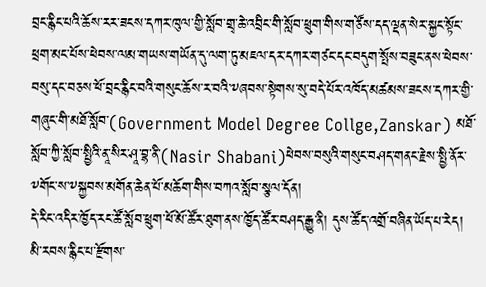བྲང་རྙིང་པའི་ཆོས་རར་ཟངས་དཀར་ཁུལ་གྱི་སློབ་གྲྭ་ཆེ་འབྲིང་གི་སློབ་ཕྲུག་གིས་གཙོས་དད་ལྡན་སེར་སྐྱང་སྟོང་ཕྲག་མང་པོས་ཕེབས་ལམ་གཡས་གཡོན་དུ་ལག་ཏུ་མཇལ་དར་དཀར་གཙང་དང་བདུག་སྤོས་བཟུང་ནས་ཕེབས་བསུ་དང་བཅས་ཕོ་བྲང་རྙིང་བའི་གསུང་ཆོས་ར་བའི་༸ཞབས་སྟེགས་སུ་བདེ་པོར་འཁོད་མཚམས་ཟངས་དཀར་གྱི་གཞུང་གི་མཐོ་སློབ་(Government Model Degree Collge,Zanskar) མཐོ་སློབ་ཀྱི་སློབ་སྤྱིའི་ནཱ་སིར་ཤཱ་བྷ་ནི་(Nasir Shabani)ཕེབས་བསུའི་གསུང་བཤད་གནང་རྗེས་སྤྱི་ནོར་༸གོང་ས་༸སྐྱབས་མགོན་ཆེན་པོ་མཆོག་གིས་བཀའ་སློབ་སྩལ་དོན།
དེ་རིང་འདིར་ཁྱོད་རང་ཚོ་སློབ་ཕྲུག་ཕོ་མོ་ཚོར་ཐུག་ནས་ཁྱོད་ཚོར་བཤད་རྒྱུ་ནི། དུས་ཚོད་འགྲོ་བཞིན་ཡོད་པ་རེད། མི་རབས་རྙིང་པ་རྫོགས་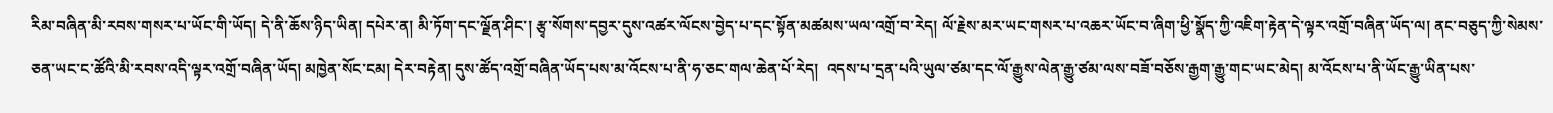རིམ་བཞིན་མི་རབས་གསར་པ་ཡོང་གི་ཡོད། དེ་ནི་ཆོས་ཉིད་ཡིན། དཔེར་ན། མི་ཏོག་དང་ལྗོན་ཤིང་། རྩྭ་སོགས་དབྱར་དུས་འཚར་ལོངས་བྱེད་པ་དང་སྟོན་མཚམས་ཡལ་འགྲོ་བ་རེད། ལོ་རྗེས་མར་ཡང་གསར་པ་འཆར་ཡོང་བ་ཞིག་ཕྱི་སྣོད་ཀྱི་འཇིག་རྟེན་དེ་ལྟར་འགྲོ་བཞིན་ཡོད་ལ། ནང་བཅུད་ཀྱི་སེམས་ཅན་ཡང་ང་ཚོའི་མི་རབས་འདི་ལྟར་འགྲོ་བཞིན་ཡོད། མཁྱེན་སོང་ངམ། དེར་བརྟེན། དུས་ཚོད་འགྲོ་བཞིན་ཡོད་པས་མ་འོངས་པ་ནི་ཧ་ཅང་གལ་ཆེན་པོ་རེད།  འདས་པ་དྲན་པའི་ཡུལ་ཙམ་དང་ལོ་རྒྱུས་ལེན་རྒྱུ་ཙམ་ལས་བཟོ་བཅོས་རྒྱག་རྒྱུ་གང་ཡང་མེད། མ་འོངས་པ་ནི་ཡོང་རྒྱུ་ཡིན་པས་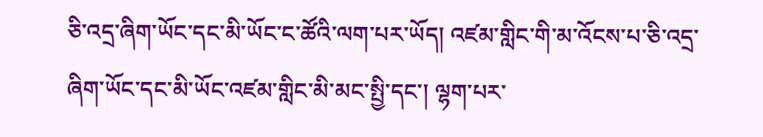ཅི་འདྲ་ཞིག་ཡོང་དང་མི་ཡོང་ང་ཚོའི་ལག་པར་ཡོད། འཛམ་གླིང་གི་མ་འོངས་པ་ཅི་འདྲ་ཞིག་ཡོང་དང་མི་ཡོང་འཛམ་གླིང་མི་མང་སྤྱི་དང་། ལྷག་པར་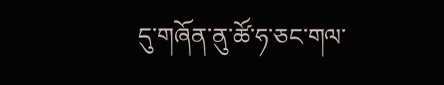དུ་གཞོན་ནུ་ཚོ་ཧ་ཅང་གལ་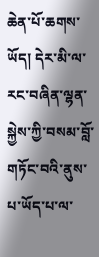ཆེན་པོ་ཆགས་ཡོད། དེར་མི་ལ་རང་བཞིན་ལྷན་སྐྱེས་ཀྱི་བསམ་བློ་གཏོང་བའི་ནུས་པ་ཡོད་པ་ལ་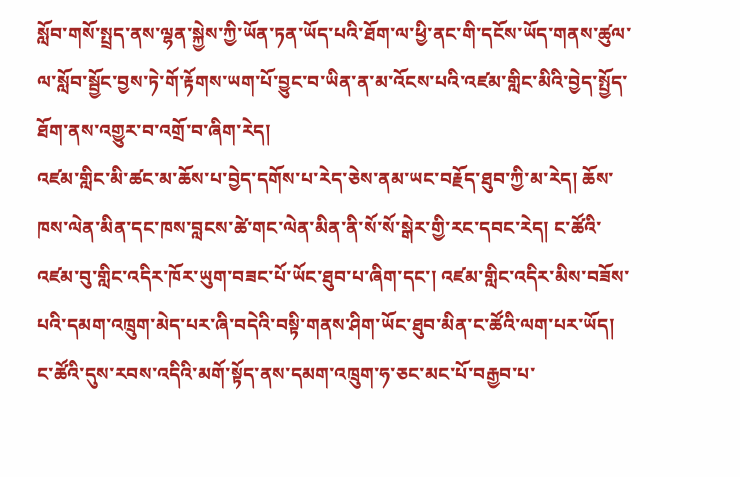སློབ་གསོ་སྤྲད་ནས་ལྷན་སྐྱེས་ཀྱི་ཡོན་ཏན་ཡོད་པའི་ཐོག་ལ་ཕྱི་ནང་གི་དངོས་ཡོད་གནས་ཚུལ་ལ་སློབ་སྦྱོང་བྱས་ཏེ་གོ་རྟོགས་ཡག་པོ་བྱུང་བ་ཡིན་ན་མ་འོངས་པའི་འཛམ་གླིང་མིའི་བྱེད་སྤྱོད་ཐོག་ནས་འགྱུར་བ་འགྲོ་བ་ཞིག་རེད།
འཛམ་གླིང་མི་ཚང་མ་ཆོས་པ་བྱེད་དགོས་པ་རེད་ཅེས་ནམ་ཡང་བརྗོད་ཐུབ་ཀྱི་མ་རེད། ཆོས་ཁས་ལེན་མིན་དང་ཁས་བླངས་ཚེ་གང་ལེན་མིན་ནི་སོ་སོ་སྒེར་གྱི་རང་དབང་རེད། ང་ཚོའི་འཛམ་བུ་གླིང་འདིར་ཁོར་ཡུག་བཟང་པོ་ཡོང་ཐུབ་པ་ཞིག་དང་། འཛམ་གླིང་འདིར་མིས་བཟོས་པའི་དམག་འཁྲུག་མེད་པར་ཞི་བདེའི་བསྟི་གནས་ཤིག་ཡོང་ཐུབ་མིན་ང་ཚོའི་ལག་པར་ཡོད། ང་ཚོའི་དུས་རབས་འདིའི་མགོ་སྟོད་ནས་དམག་འཁྲུག་ཧ་ཅང་མང་པོ་བརྒྱབ་པ་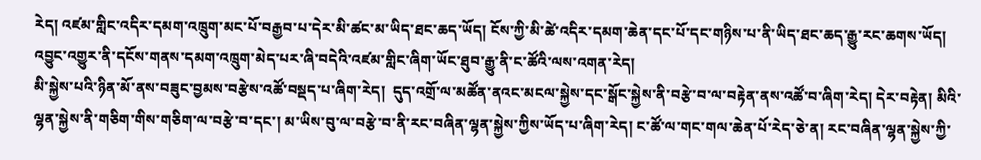རེད། འཛམ་གླིང་འདིར་དམག་འཁྲུག་མང་པོ་བརྒྱབ་པ་དེར་མི་ཚང་མ་ཡིད་ཐང་ཆད་ཡོད། ངོས་ཀྱི་མི་ཚེ་འདིར་དམག་ཆེན་དང་པོ་དང་གཉིས་པ་ནི་ཡིད་ཐང་ཆད་རྒྱུ་རང་ཆགས་ཡོད། འབྱུང་འགྱུར་ནི་དངོས་གནས་དམག་འཁྲུག་མེད་པར་ཞི་བདེའི་འཛམ་གླིང་ཞིག་ཡོང་ཐུབ་རྒྱུ་ནི་ང་ཚོའི་ལས་འགན་རེད།
མི་སྐྱེས་པའི་ཉིན་མོ་ནས་བཟུང་བྱམས་བརྩེས་འཚོ་བསྡད་པ་ཞིག་རེད།  དུད་འགྲོ་ལ་མཚོན་ནའང་མངལ་སྐྱེས་དང་སྒོང་སྐྱེས་ནི་བརྩེ་བ་ལ་བརྟེན་ནས་འཚོ་བ་ཞིག་རེད། དེར་བརྟེན། མིའི་ལྷན་སྐྱེས་ནི་གཅིག་གིས་གཅིག་ལ་བརྩེ་བ་དང་། མ་ཡིས་བུ་ལ་བརྩེ་བ་ནི་རང་བཞིན་ལྷན་སྐྱེས་ཀྱིས་ཡོད་པ་ཞིག་རེད། ང་ཚོ་ལ་གང་གལ་ཆེན་པོ་རེད་ཅེ་ན། རང་བཞིན་ལྷན་སྐྱེས་ཀྱི་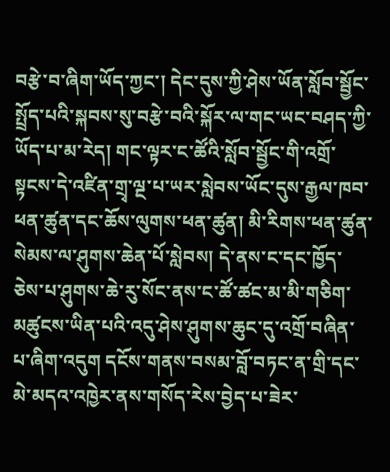བརྩེ་བ་ཞིག་ཡོད་ཀྱང་། དེང་དུས་ཀྱི་ཤེས་ཡོན་སློབ་སྦྱོང་སྤྲོད་པའི་སྐབས་སུ་བརྩེ་བའི་སྐོར་ལ་གང་ཡང་བཤད་ཀྱི་ཡོད་པ་མ་རེད། གང་ལྟར་ང་ཚོའི་སློབ་སྦྱོང་གི་འགྲོ་སྟངས་དེ་འཛིན་གྲྭ་ལྔ་པ་ཡར་སླེབས་ཡོང་དུས་རྒྱལ་ཁབ་ཕན་ཚུན་དང་ཆོས་ལུགས་ཕན་ཚུན། མི་རིགས་ཕན་ཚུན་སེམས་ལ་ཤུགས་ཆེན་པོ་སླེབས། དེ་ནས་ང་དང་ཁྱོད་ཅེས་པ་ཤུགས་ཆེ་རུ་སོང་ནས་ང་ཚོ་ཚང་མ་མི་གཅིག་མཚུངས་ཡིན་པའི་འདུ་ཤེས་ཤུགས་ཆུང་དུ་འགྲོ་བཞིན་པ་ཞིག་འདུག དངོས་གནས་བསམ་བློ་བཏང་ན་གྲི་དང་མེ་མདའ་འཁྱེར་ནས་གསོད་རེས་བྱེད་པ་ཟེར་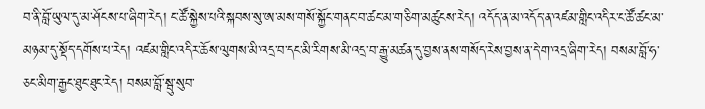བ་ནི་བློ་ཡུལ་དུ་མ་ཤོངས་པ་ཞིག་རེད། ང་ཚོ་སྐྱེས་པའི་སྐབས་སུ་ཨ་མས་གསོ་སྐྱོང་གནང་བ་ཚང་མ་གཅིག་མཚུངས་རེད། འདོད་ན་མ་འདོད་ན་འཛམ་གླིང་འདིར་ང་ཚོ་ཚང་མ་མཉམ་དུ་སྡོད་དགོས་པ་རེད། འཛམ་གླིང་འདིར་ཆོས་ལུགས་མི་འདྲ་བ་དང་མི་རིགས་མི་འདྲ་བ་རྒྱུ་མཚན་དུ་བྱས་ནས་གསོད་རེས་བྱས་ན་དེ་ག་འདྲ་ཞིག་རེད། བསམ་བློ་ཧ་ཅང་མིག་རྒྱང་ཐུང་ཐུང་རེད། བསམ་བློ་སྦུ་སུབ་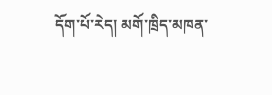དོག་པོ་རེད། མགོ་ཁྲིད་མཁན་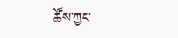ཚོས་ཀྱང་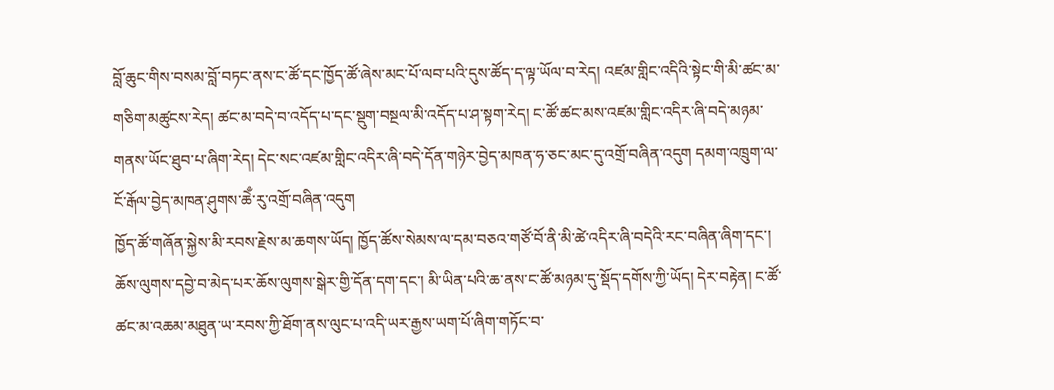བློ་ཆུང་གིས་བསམ་བློ་བཏང་ནས་ང་ཚོ་དང་ཁྱོད་ཚོ་ཞེས་མང་པོ་ལབ་པའི་དུས་ཚོད་ད་ལྟ་ཡོལ་བ་རེད། འཛམ་གླིང་འདིའི་སྟེང་གི་མི་ཚང་མ་གཅིག་མཚུངས་རེད། ཚང་མ་བདེ་བ་འདོད་པ་དང་སྡུག་བསྔལ་མི་འདོད་པ་ཤ་སྟག་རེད། ང་ཚོ་ཚང་མས་འཛམ་གླིང་འདིར་ཞི་བདེ་མཉམ་གནས་ཡོང་ཐུབ་པ་ཞིག་རེད། དེང་སང་འཛམ་གླིང་འདིར་ཞི་བདེ་དོན་གཉེར་བྱེད་མཁན་ཧ་ཅང་མང་དུ་འགྲོ་བཞིན་འདུག དམག་འཁྲུག་ལ་ངོ་རྒོལ་བྱེད་མཁན་ཤུགས་ཆེྃ་རུ་འགྲོ་བཞིན་འདུག
ཁྱོད་ཚོ་གཞོན་སྐྱེས་མི་རབས་རྗེས་མ་ཆགས་ཡོད། ཁྱོད་ཚོས་སེམས་ལ་དམ་བཅའ་གཙོ་བོ་ནི་མི་ཚེ་འདིར་ཞི་བདེའི་རང་བཞིན་ཞིག་དང་། ཆོས་ལུགས་དབྱེ་བ་མེད་པར་ཆོས་ལུགས་སྒེར་གྱི་དོན་དག་དང་། མི་ཡིན་པའི་ཆ་ནས་ང་ཚོ་མཉམ་དུ་སྡོད་དགོས་ཀྱི་ཡོད། དེར་བརྟེན། ང་ཚོ་ཚང་མ་འཆམ་མཐུན་ཡ་རབས་ཀྱི་ཐོག་ནས་ལུང་པ་འདི་ཡར་རྒྱས་ཡག་པོ་ཞིག་གཏོང་བ་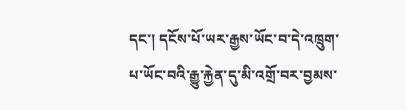དང་། དངོས་པོ་ཡར་རྒྱས་ཡོང་བ་དེ་འཁྲུག་པ་ཡོང་བའི་རྒྱུ་རྐྱེན་དུ་མི་འགྲོ་བར་བྱམས་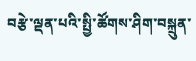བརྩེ་ལྡན་པའི་སྤྱི་ཚོགས་ཤིག་བསྐྲུན་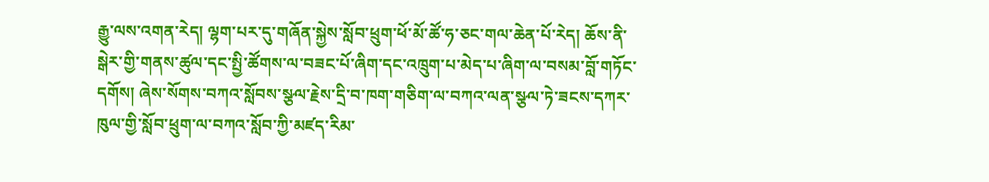རྒྱུ་ལས་འགན་རེད། ལྷག་པར་དུ་གཞོན་སྐྱེས་སློབ་ཕྲུག་ཕོ་མོ་ཚོ་ཧ་ཅང་གལ་ཆེན་པོ་རེད། ཆོས་ནི་སྒེར་གྱི་གནས་ཚུལ་དང་སྤྱི་ཚོགས་ལ་བཟང་པོ་ཞིག་དང་འཁྲུག་པ་མེད་པ་ཞིག་ལ་བསམ་བློ་གཏོང་དགོས། ཞེས་སོགས་བཀའ་སློབས་སྩལ་རྗེས་དྲི་བ་ཁག་གཅིག་ལ་བཀའ་ལན་སྩལ་ཏེ་ཟངས་དཀར་ཁུལ་གྱི་སློབ་ཕྲུག་ལ་བཀའ་སློབ་ཀྱི་མཛད་རིམ་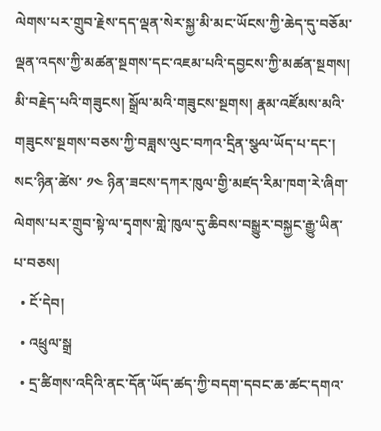ལེགས་པར་གྲུབ་རྗེས་དད་ལྡན་སེར་སྐྱ་མི་མང་ཡོངས་ཀྱི་ཆེད་དུ་བཅོམ་ལྡན་འདས་ཀྱི་མཚན་སྔགས་དང་འཇམ་པའི་དབྱངས་ཀྱི་མཚན་སྔགས། མི་བརྗེད་པའི་གཟུངས། སྒྲོལ་མའི་གཟུངས་སྔགས། རྣམ་འཛོམས་མའི་གཟུངས་སྔགས་བཅས་ཀྱི་བཟླས་ལུང་བཀའ་དྲིན་སྩལ་ཡོད་པ་དང་། སང་ཉིན་ཚེས་ ༡༤ ཉིན་ཟངས་དཀར་ཁུལ་གྱི་མཛད་རིམ་ཁག་རེ་ཞིག་ལེགས་པར་གྲུབ་སྟེ་ལ་དྭགས་གླེ་ཁུལ་དུ་ཆིབས་བསྒྱུར་བསྐྱང་རྒྱུ་ཡིན་པ་བཅས།
  • ངོ་དེབ།
  • འཕྲུལ་སྒྲ
  • དྲ་ཚིགས་འདིའི་ནང་དོན་ཡོད་ཚད་ཀྱི་བདག་དབང་ཆ་ཚང་དགའ་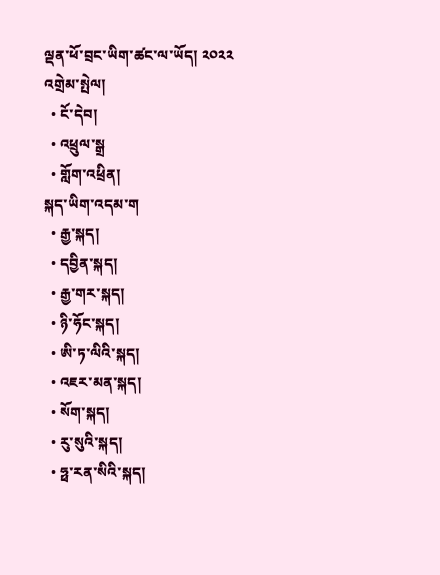ལྡན་ཕོ་བྲང་ཡིག་ཚང་ལ་ཡོད། ༢༠༢༢
འགྲེམ་སྤེལ།
  • ངོ་དེབ།
  • འཕྲུལ་སྒྲ
  • གློག་འཕྲིན།
སྐད་ཡིག་འདམ་ག
  • རྒྱ་སྐད།
  • དབྱིན་སྐད།
  • རྒྱ་གར་སྐད།
  • ཉི་ཧོང་སྐད།
  • ཨི་ཏ་ལིའི་སྐད།
  • འཇར་མན་སྐད།
  • སོག་སྐད།
  • རུ་སུའི་སྐད།
  • ཧྥ་རན་སིའི་སྐད།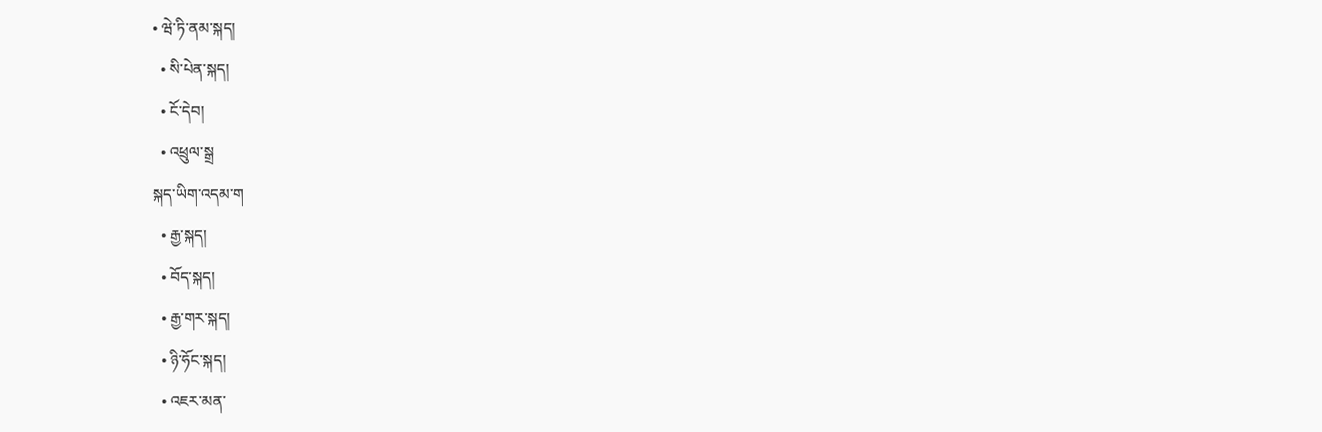• ཝེ་ཏི་ནམ་སྐད།
  • སི་པེན་སྐད།
  • ངོ་དེབ།
  • འཕྲུལ་སྒྲ
སྐད་ཡིག་འདམ་ག
  • རྒྱ་སྐད།
  • བོད་སྐད།
  • རྒྱ་གར་སྐད།
  • ཉི་ཧོང་སྐད།
  • འཇར་མན་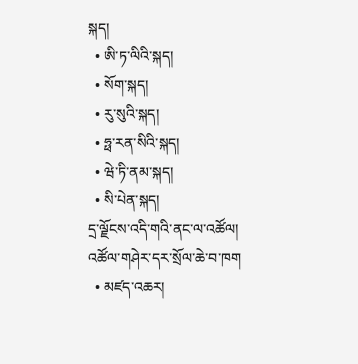སྐད།
  • ཨི་ཏ་ལིའི་སྐད།
  • སོག་སྐད།
  • རུ་སུའི་སྐད།
  • ཧྥ་རན་སིའི་སྐད།
  • ཝེ་ཏི་ནམ་སྐད།
  • སི་པེན་སྐད།
དྲ་ལྗོངས་འདི་གའི་ནང་ལ་འཚོལ།
འཚོལ་གཤེར་དར་སྲོལ་ཆེ་བ་ཁག
  • མཛད་འཆར།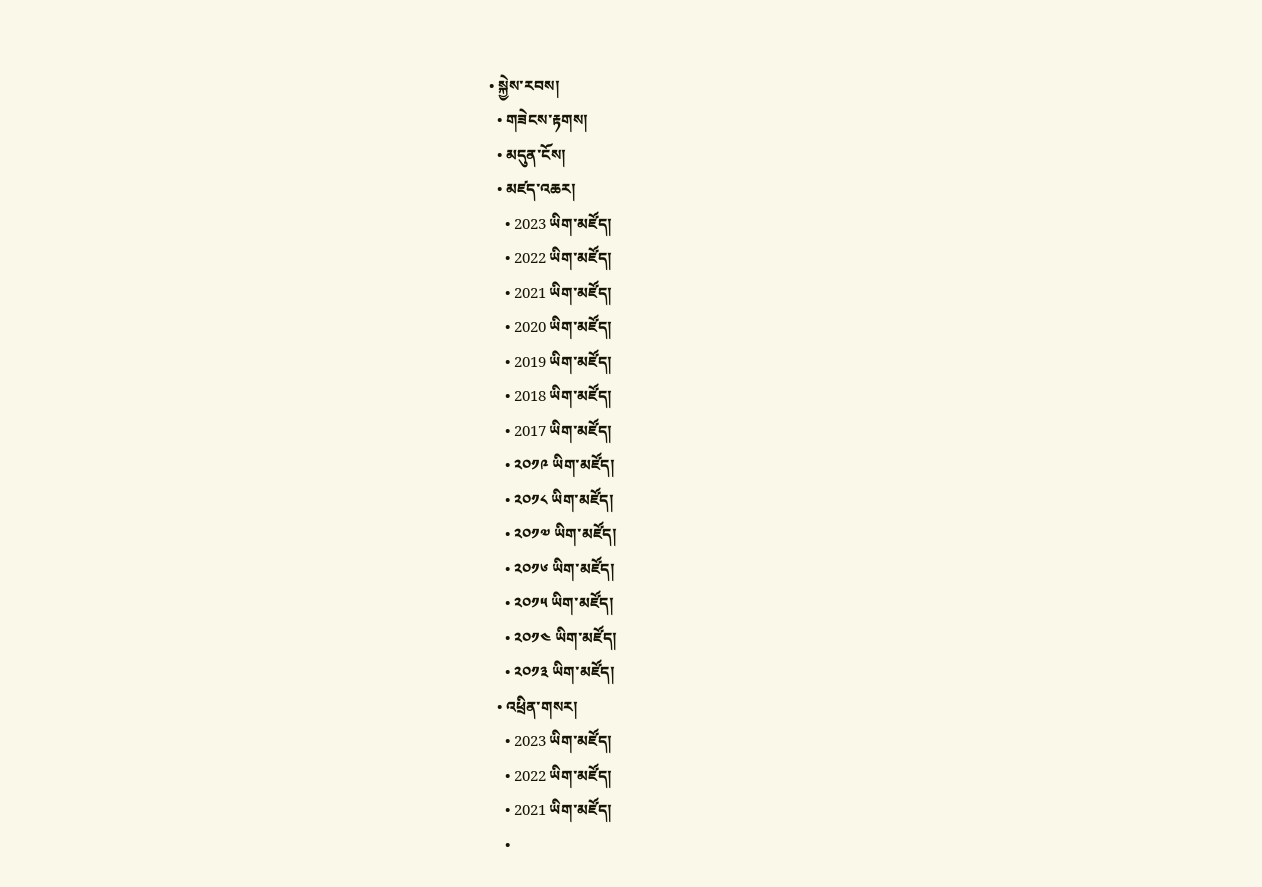• སྐྱེས་རབས།
  • གཟེངས་རྟགས།
  • མདུན་ངོས།
  • མཛད་འཆར།
    • 2023 ཡིག་མཛོད།
    • 2022 ཡིག་མཛོད།
    • 2021 ཡིག་མཛོད།
    • 2020 ཡིག་མཛོད།
    • 2019 ཡིག་མཛོད།
    • 2018 ཡིག་མཛོད།
    • 2017 ཡིག་མཛོད།
    • ༢༠༡༩ ཡིག་མཛོད།
    • ༢༠༡༨ ཡིག་མཛོད།
    • ༢༠༡༧ ཡིག་མཛོད།
    • ༢༠༡༦ ཡིག་མཛོད།
    • ༢༠༡༥ ཡིག་མཛོད།
    • ༢༠༡༤ ཡིག་མཛོད།
    • ༢༠༡༣ ཡིག་མཛོད།
  • འཕྲིན་གསར།
    • 2023 ཡིག་མཛོད།
    • 2022 ཡིག་མཛོད།
    • 2021 ཡིག་མཛོད།
    •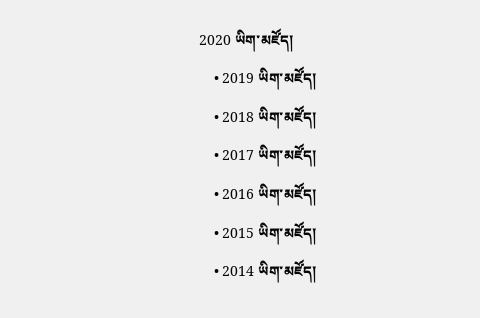2020 ཡིག་མཛོད།
    • 2019 ཡིག་མཛོད།
    • 2018 ཡིག་མཛོད།
    • 2017 ཡིག་མཛོད།
    • 2016 ཡིག་མཛོད།
    • 2015 ཡིག་མཛོད།
    • 2014 ཡིག་མཛོད།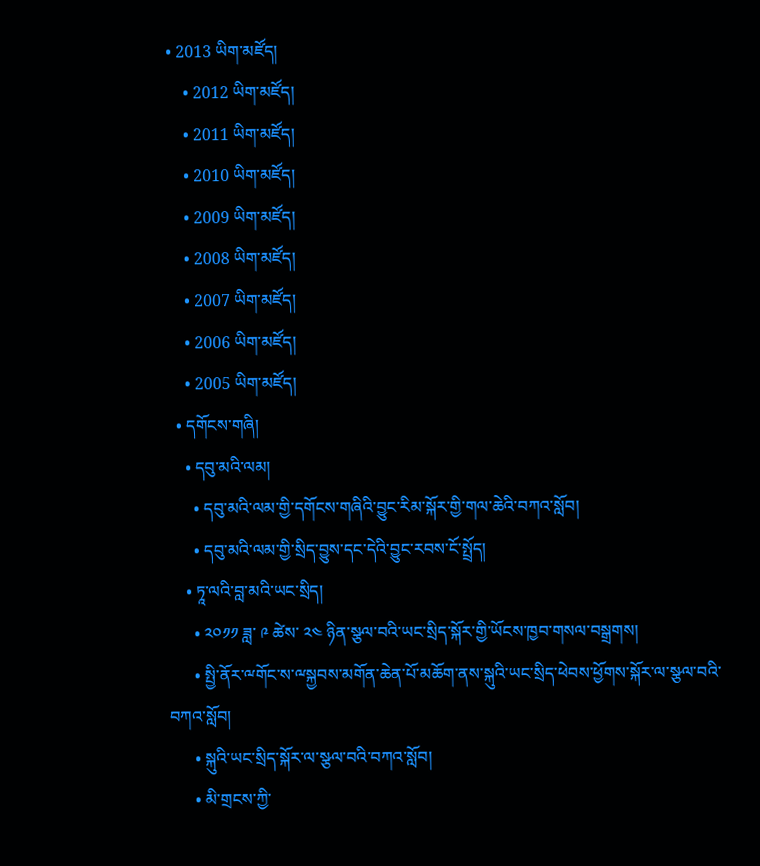• 2013 ཡིག་མཛོད།
    • 2012 ཡིག་མཛོད།
    • 2011 ཡིག་མཛོད།
    • 2010 ཡིག་མཛོད།
    • 2009 ཡིག་མཛོད།
    • 2008 ཡིག་མཛོད།
    • 2007 ཡིག་མཛོད།
    • 2006 ཡིག་མཛོད།
    • 2005 ཡིག་མཛོད།
  • དགོངས་གཞི།
    • དབུ་མའི་ལམ།
      • དབུ་མའི་ལམ་གྱི་དགོངས་གཞིའི་བྱུང་རིམ་སྐོར་གྱི་གལ་ཆེའི་བཀའ་སློབ།
      • དབུ་མའི་ལམ་གྱི་སྲིད་བྱུས་དང་དེའི་བྱུང་རབས་ངོ་སྤྲོད།
    • ཏཱ་ལའི་བླ་མའི་ཡང་སྲིད།
      • ༢༠༡༡ ཟླ་ ༩ ཚེས་ ༢༤ ཉིན་སྩལ་བའི་ཡང་སྲིད་སྐོར་གྱི་ཡོངས་ཁྱབ་གསལ་བསྒྲགས།
      • སྤྱི་ནོར་ྋགོང་ས་ྋསྐྱབས་མགོན་ཆེན་པོ་མཆོག་ནས་སྐུའི་ཡང་སྲིད་ཕེབས་ཕྱོགས་སྐོར་ལ་སྩལ་བའི་བཀའ་སློབ།
      • སྐུའི་ཡང་སྲིད་སྐོར་ལ་སྩལ་བའི་བཀའ་སློབ།
      • མི་གྲངས་ཀྱི་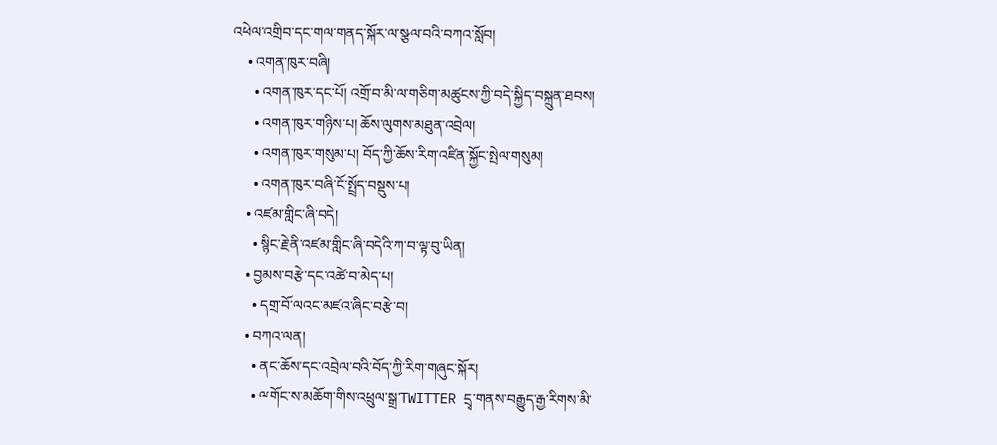འཕེལ་འགྲིབ་དང་གལ་གནད་སྐོར་ལ་སྩལ་བའི་བཀའ་སློབ།
    • འགན་ཁུར་བཞི།
      • འགན་ཁུར་དང་པོ། འགྲོ་བ་མི་ལ་གཅིག་མཚུངས་ཀྱི་བདེ་སྐྱིད་བསྐྲུན་ཐབས།
      • འགན་ཁུར་གཉིས་པ། ཆོས་ལུགས་མཐུན་འབྲེལ།
      • འགན་ཁུར་གསུམ་པ། བོད་ཀྱི་ཆོས་རིག་འཛིན་སྐྱོང་སྤེལ་གསུམ།
      • འགན་ཁུར་བཞི་ངོ་སྤྲོད་བསྡུས་པ།
    • འཛམ་གླིང་ཞི་བདེ།
      • སྙིང་རྗེ་ནི་འཛམ་གླིང་ཞི་བདེའི་ཀ་བ་ལྟ་བུ་ཡིན།
    • བྱམས་བརྩེ་དང་འཚེ་བ་མེད་པ།
      • དགྲ་བོ་ལའང་མཛའ་ཞིང་བརྩེ་བ།
    • བཀའ་ལན།
      • ནང་ཆོས་དང་འབྲེལ་བའི་བོད་ཀྱི་རིག་གཞུང་སྐོར།
      • ྋགོང་ས་མཆོག་གིས་འཕྲུལ་སྒྲ་TWITTER དྲྭ་གནས་བརྒྱུད་རྒྱ་རིགས་མི་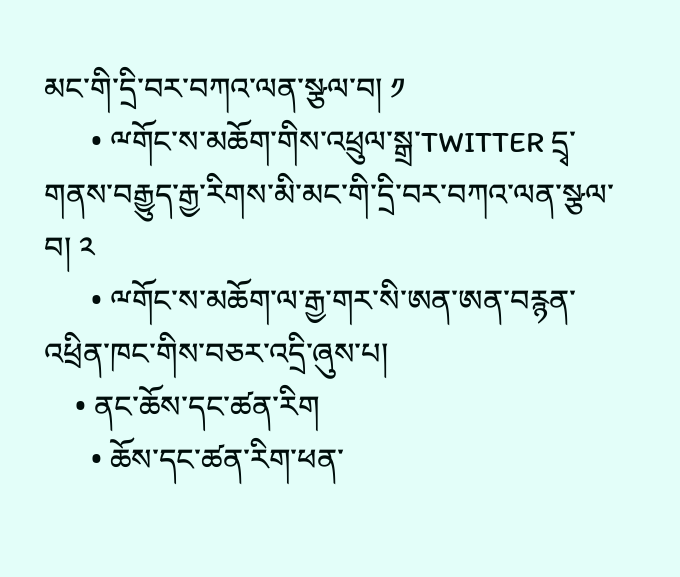མང་གི་དྲི་བར་བཀའ་ལན་སྩལ་བ། ༡
      • ྋགོང་ས་མཆོག་གིས་འཕྲུལ་སྒྲ་TWITTER དྲྭ་གནས་བརྒྱུད་རྒྱ་རིགས་མི་མང་གི་དྲི་བར་བཀའ་ལན་སྩལ་བ། ༢
      • ྋགོང་ས་མཆོག་ལ་རྒྱ་གར་སི་ཨན་ཨན་བརྙན་འཕྲིན་ཁང་གིས་བཅར་འདྲི་ཞུས་པ།
    • ནང་ཆོས་དང་ཚན་རིག
      • ཆོས་དང་ཚན་རིག་ཕན་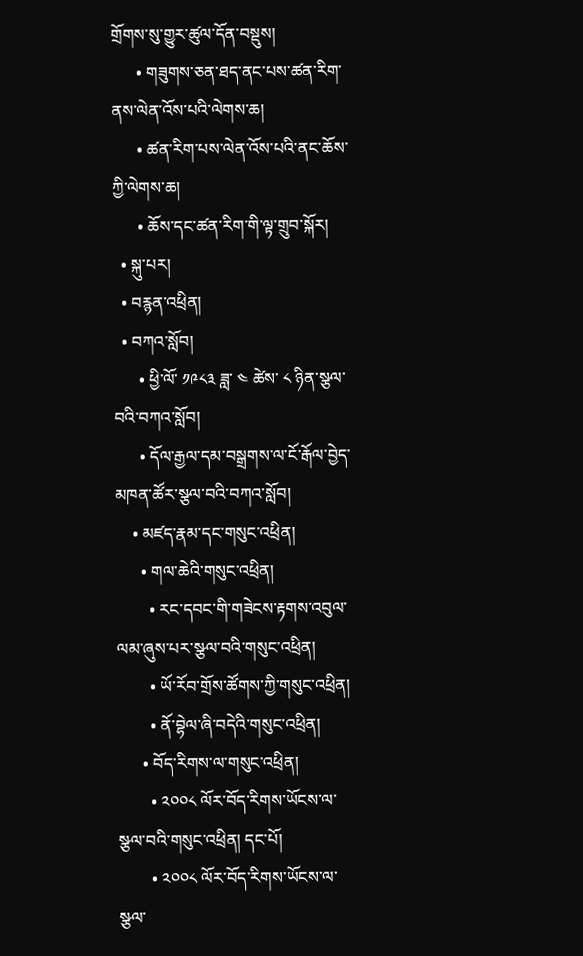གྲོགས་སུ་གྱུར་ཚུལ་དོན་བསྡུས།
      • གཟུགས་ཅན་ཐད་ནང་པས་ཚན་རིག་ནས་ལེན་འོས་པའི་ལེགས་ཆ།
      • ཚན་རིག་པས་ལེན་འོས་པའི་ནང་ཆོས་ཀྱི་ལེགས་ཆ།
      • ཆོས་དང་ཚན་རིག་གི་ལྟ་གྲུབ་སྐོར།
  • སྐུ་པར།
  • བརྙན་འཕྲིན།
  • བཀའ་སློབ།
      • ཕྱི་ལོ་ ༡༩༨༣ ཟླ་ ༤ ཚེས་ ༨ ཉིན་སྩལ་བའི་བཀའ་སློབ།
      • དོལ་རྒྱལ་དམ་བསྒྲགས་ལ་ངོ་རྒོལ་བྱེད་མཁན་ཚོར་སྩལ་བའི་བཀའ་སློབ།
    • མཛད་རྣམ་དང་གསུང་འཕྲིན།
      • གལ་ཆེའི་གསུང་འཕྲིན།
        • རང་དབང་གི་གཟེངས་རྟགས་འབུལ་ལམ་ཞུས་པར་སྩལ་བའི་གསུང་འཕྲིན།
        • ཡོ་རོབ་གྲོས་ཚོགས་ཀྱི་གསུང་འཕྲིན།
        • ནོ་བྷེལ་ཞི་བདེའི་གསུང་འཕྲིན།
      • བོད་རིགས་ལ་གསུང་འཕྲིན།
        • ༢༠༠༨ ལོར་བོད་རིགས་ཡོངས་ལ་སྩལ་བའི་གསུང་འཕྲིན། དང་པོ།
        • ༢༠༠༨ ལོར་བོད་རིགས་ཡོངས་ལ་སྩལ་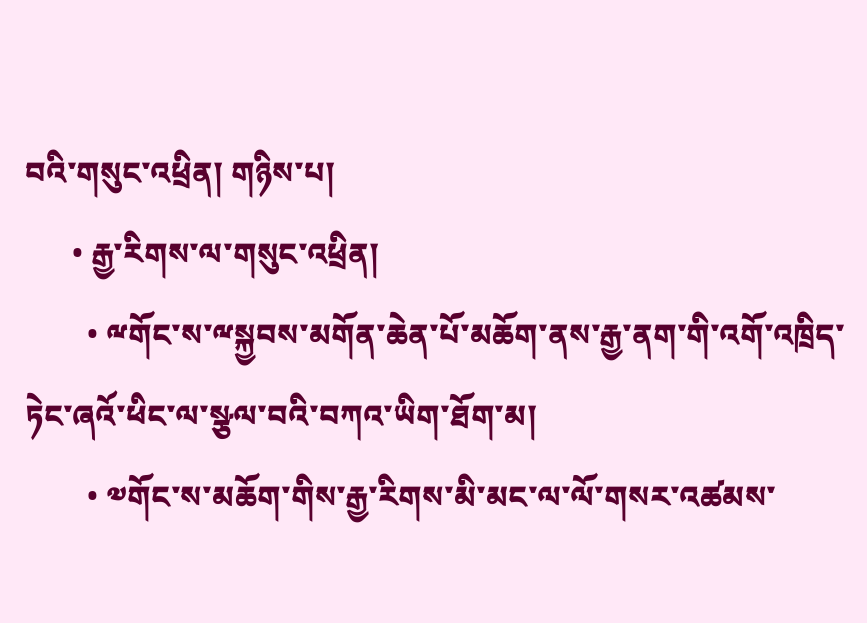བའི་གསུང་འཕྲིན། གཉིས་པ།
      • རྒྱ་རིགས་ལ་གསུང་འཕྲིན།
        • ྋགོང་ས་ྋསྐྱབས་མགོན་ཆེན་པོ་མཆོག་ནས་རྒྱ་ནག་གི་འགོ་འཁྲིད་ཏེང་ཞའོ་ཕིང་ལ་སྩལ་བའི་བཀའ་ཡིག་ཐོག་མ།
        • ༧གོང་ས་མཆོག་གིས་རྒྱ་རིགས་མི་མང་ལ་ལོ་གསར་འཚམས་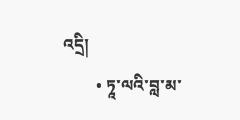འདྲི།
        • ཏཱ་ལའི་བླ་མ་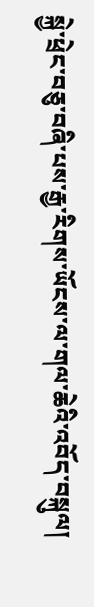སྐྱེ་ཕྲེང་བཅུ་བཞི་པས་རྒྱ་རིགས་ཡོངས་ལ་གལ་ཆེའི་འབོད་བསྐུལ།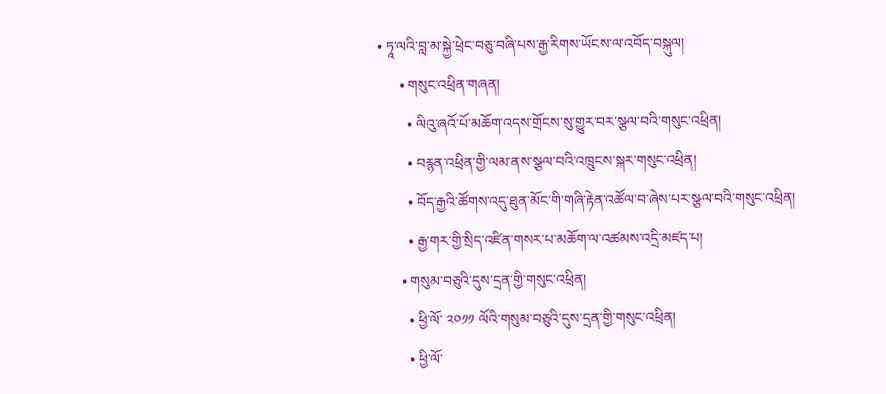• ཏཱ་ལའི་བླ་མ་སྐྱེ་ཕྲེང་བཅུ་བཞི་པས་རྒྱ་རིགས་ཡོངས་ལ་འབོད་བསྐུལ།
      • གསུང་འཕྲིན་གཞན།
        • ལིའུ་ཞའོ་པོ་མཆོག་འདས་གྲོངས་སུ་གྱུར་བར་སྩལ་བའི་གསུང་འཕྲིན།
        • བརྙན་འཕྲིན་གྱི་ལམ་ནས་སྩལ་བའི་འཁྲུངས་སྐར་གསུང་འཕྲིན།
        • བོད་རྒྱའི་ཚོགས་འདུ་ཐུན་མོང་གི་གཞི་རྟེན་འཚོལ་བ་ཞེས་པར་སྩལ་བའི་གསུང་འཕྲིན།
        • རྒྱ་གར་གྱི་སྲིད་འཛིན་གསར་པ་མཆོག་ལ་འཚམས་འདྲི་མཛད་པ།
      • གསུམ་བཅུའི་དུས་དྲན་གྱི་གསུང་འཕྲིན།
        • ཕྱི་ལོ་ ༢༠༡༡ ལོའི་གསུམ་བཅུའི་དུས་དྲན་གྱི་གསུང་འཕྲིན།
        • ཕྱི་ལོ་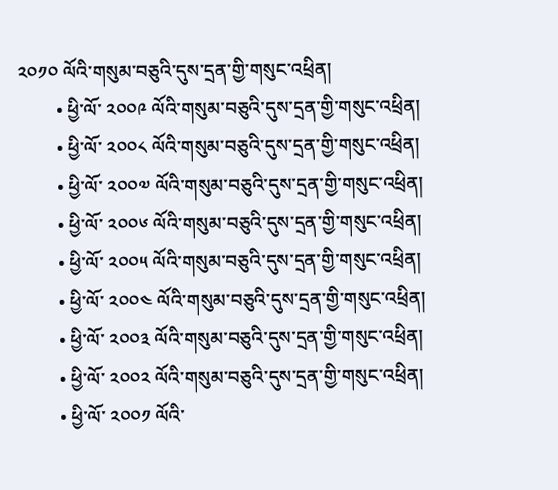༢༠༡༠ ལོའི་གསུམ་བཅུའི་དུས་དྲན་གྱི་གསུང་འཕྲིན།
        • ཕྱི་ལོ་ ༢༠༠༩ ལོའི་གསུམ་བཅུའི་དུས་དྲན་གྱི་གསུང་འཕྲིན།
        • ཕྱི་ལོ་ ༢༠༠༨ ལོའི་གསུམ་བཅུའི་དུས་དྲན་གྱི་གསུང་འཕྲིན།
        • ཕྱི་ལོ་ ༢༠༠༧ ལོའི་གསུམ་བཅུའི་དུས་དྲན་གྱི་གསུང་འཕྲིན།
        • ཕྱི་ལོ་ ༢༠༠༦ ལོའི་གསུམ་བཅུའི་དུས་དྲན་གྱི་གསུང་འཕྲིན།
        • ཕྱི་ལོ་ ༢༠༠༥ ལོའི་གསུམ་བཅུའི་དུས་དྲན་གྱི་གསུང་འཕྲིན།
        • ཕྱི་ལོ་ ༢༠༠༤ ལོའི་གསུམ་བཅུའི་དུས་དྲན་གྱི་གསུང་འཕྲིན།
        • ཕྱི་ལོ་ ༢༠༠༣ ལོའི་གསུམ་བཅུའི་དུས་དྲན་གྱི་གསུང་འཕྲིན།
        • ཕྱི་ལོ་ ༢༠༠༢ ལོའི་གསུམ་བཅུའི་དུས་དྲན་གྱི་གསུང་འཕྲིན།
        • ཕྱི་ལོ་ ༢༠༠༡ ལོའི་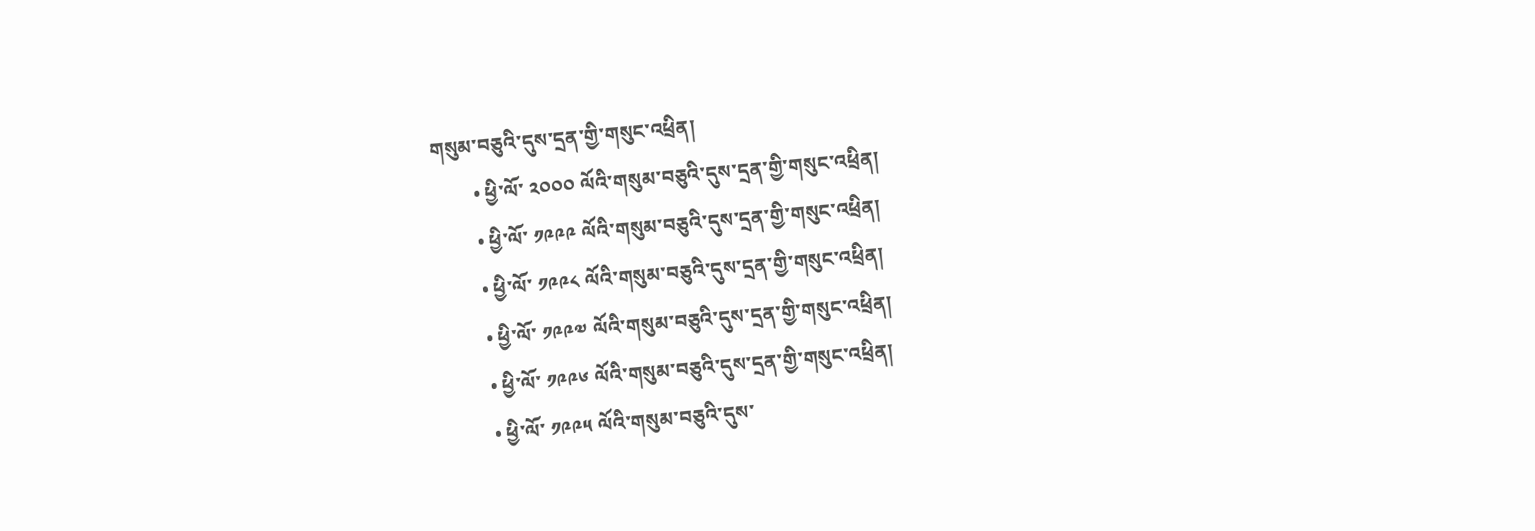གསུམ་བཅུའི་དུས་དྲན་གྱི་གསུང་འཕྲིན།
        • ཕྱི་ལོ་ ༢༠༠༠ ལོའི་གསུམ་བཅུའི་དུས་དྲན་གྱི་གསུང་འཕྲིན།
        • ཕྱི་ལོ་ ༡༩༩༩ ལོའི་གསུམ་བཅུའི་དུས་དྲན་གྱི་གསུང་འཕྲིན།
        • ཕྱི་ལོ་ ༡༩༩༨ ལོའི་གསུམ་བཅུའི་དུས་དྲན་གྱི་གསུང་འཕྲིན།
        • ཕྱི་ལོ་ ༡༩༩༧ ལོའི་གསུམ་བཅུའི་དུས་དྲན་གྱི་གསུང་འཕྲིན།
        • ཕྱི་ལོ་ ༡༩༩༦ ལོའི་གསུམ་བཅུའི་དུས་དྲན་གྱི་གསུང་འཕྲིན།
        • ཕྱི་ལོ་ ༡༩༩༥ ལོའི་གསུམ་བཅུའི་དུས་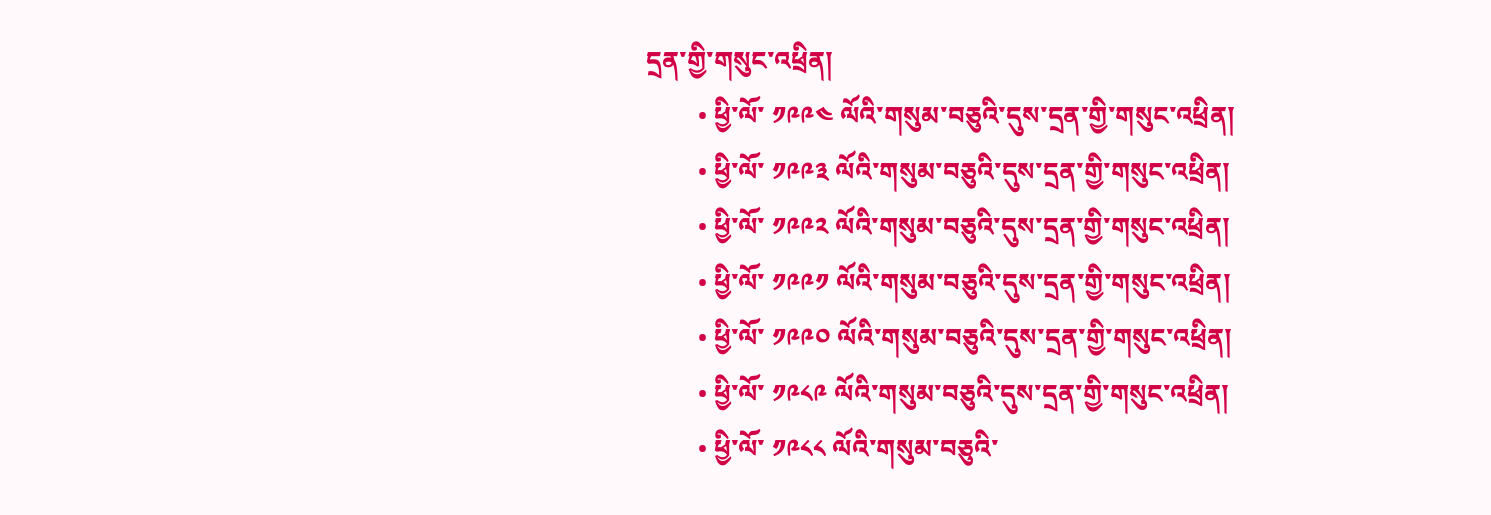དྲན་གྱི་གསུང་འཕྲིན།
        • ཕྱི་ལོ་ ༡༩༩༤ ལོའི་གསུམ་བཅུའི་དུས་དྲན་གྱི་གསུང་འཕྲིན།
        • ཕྱི་ལོ་ ༡༩༩༣ ལོའི་གསུམ་བཅུའི་དུས་དྲན་གྱི་གསུང་འཕྲིན།
        • ཕྱི་ལོ་ ༡༩༩༢ ལོའི་གསུམ་བཅུའི་དུས་དྲན་གྱི་གསུང་འཕྲིན།
        • ཕྱི་ལོ་ ༡༩༩༡ ལོའི་གསུམ་བཅུའི་དུས་དྲན་གྱི་གསུང་འཕྲིན།
        • ཕྱི་ལོ་ ༡༩༩༠ ལོའི་གསུམ་བཅུའི་དུས་དྲན་གྱི་གསུང་འཕྲིན།
        • ཕྱི་ལོ་ ༡༩༨༩ ལོའི་གསུམ་བཅུའི་དུས་དྲན་གྱི་གསུང་འཕྲིན།
        • ཕྱི་ལོ་ ༡༩༨༨ ལོའི་གསུམ་བཅུའི་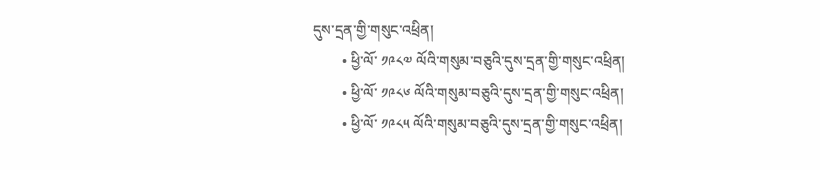དུས་དྲན་གྱི་གསུང་འཕྲིན།
        • ཕྱི་ལོ་ ༡༩༨༧ ལོའི་གསུམ་བཅུའི་དུས་དྲན་གྱི་གསུང་འཕྲིན།
        • ཕྱི་ལོ་ ༡༩༨༦ ལོའི་གསུམ་བཅུའི་དུས་དྲན་གྱི་གསུང་འཕྲིན།
        • ཕྱི་ལོ་ ༡༩༨༥ ལོའི་གསུམ་བཅུའི་དུས་དྲན་གྱི་གསུང་འཕྲིན།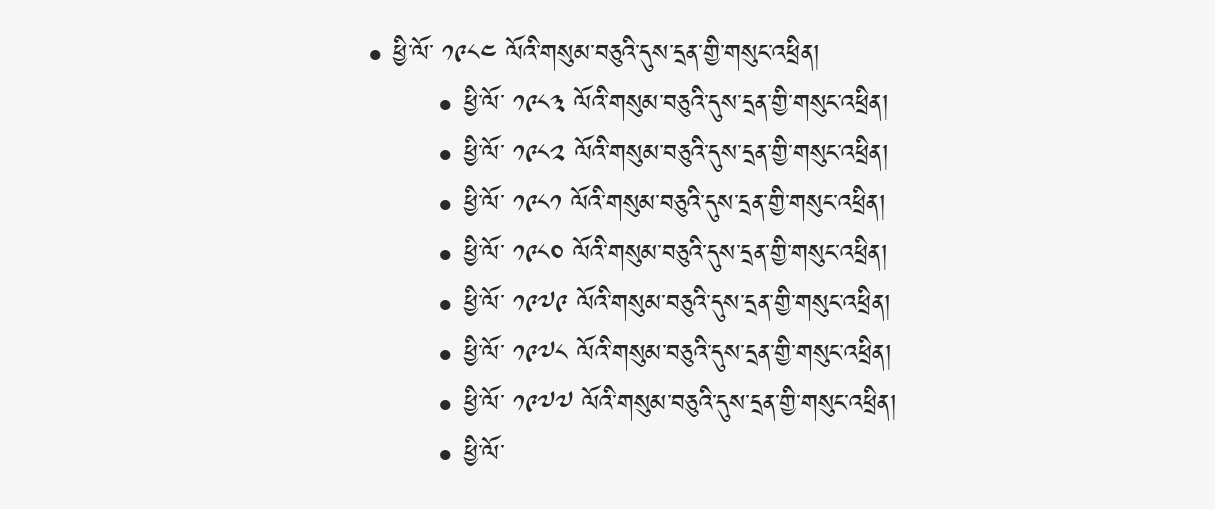• ཕྱི་ལོ་ ༡༩༨༤ ལོའི་གསུམ་བཅུའི་དུས་དྲན་གྱི་གསུང་འཕྲིན།
        • ཕྱི་ལོ་ ༡༩༨༣ ལོའི་གསུམ་བཅུའི་དུས་དྲན་གྱི་གསུང་འཕྲིན།
        • ཕྱི་ལོ་ ༡༩༨༢ ལོའི་གསུམ་བཅུའི་དུས་དྲན་གྱི་གསུང་འཕྲིན།
        • ཕྱི་ལོ་ ༡༩༨༡ ལོའི་གསུམ་བཅུའི་དུས་དྲན་གྱི་གསུང་འཕྲིན།
        • ཕྱི་ལོ་ ༡༩༨༠ ལོའི་གསུམ་བཅུའི་དུས་དྲན་གྱི་གསུང་འཕྲིན།
        • ཕྱི་ལོ་ ༡༩༧༩ ལོའི་གསུམ་བཅུའི་དུས་དྲན་གྱི་གསུང་འཕྲིན།
        • ཕྱི་ལོ་ ༡༩༧༨ ལོའི་གསུམ་བཅུའི་དུས་དྲན་གྱི་གསུང་འཕྲིན།
        • ཕྱི་ལོ་ ༡༩༧༧ ལོའི་གསུམ་བཅུའི་དུས་དྲན་གྱི་གསུང་འཕྲིན།
        • ཕྱི་ལོ་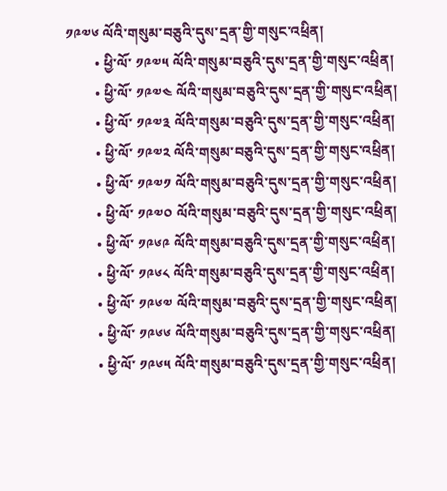༡༩༧༦ ལོའི་གསུམ་བཅུའི་དུས་དྲན་གྱི་གསུང་འཕྲིན།
        • ཕྱི་ལོ་ ༡༩༧༥ ལོའི་གསུམ་བཅུའི་དུས་དྲན་གྱི་གསུང་འཕྲིན།
        • ཕྱི་ལོ་ ༡༩༧༤ ལོའི་གསུམ་བཅུའི་དུས་དྲན་གྱི་གསུང་འཕྲིན།
        • ཕྱི་ལོ་ ༡༩༧༣ ལོའི་གསུམ་བཅུའི་དུས་དྲན་གྱི་གསུང་འཕྲིན།
        • ཕྱི་ལོ་ ༡༩༧༢ ལོའི་གསུམ་བཅུའི་དུས་དྲན་གྱི་གསུང་འཕྲིན།
        • ཕྱི་ལོ་ ༡༩༧༡ ལོའི་གསུམ་བཅུའི་དུས་དྲན་གྱི་གསུང་འཕྲིན།
        • ཕྱི་ལོ་ ༡༩༧༠ ལོའི་གསུམ་བཅུའི་དུས་དྲན་གྱི་གསུང་འཕྲིན།
        • ཕྱི་ལོ་ ༡༩༦༩ ལོའི་གསུམ་བཅུའི་དུས་དྲན་གྱི་གསུང་འཕྲིན།
        • ཕྱི་ལོ་ ༡༩༦༨ ལོའི་གསུམ་བཅུའི་དུས་དྲན་གྱི་གསུང་འཕྲིན།
        • ཕྱི་ལོ་ ༡༩༦༧ ལོའི་གསུམ་བཅུའི་དུས་དྲན་གྱི་གསུང་འཕྲིན།
        • ཕྱི་ལོ་ ༡༩༦༦ ལོའི་གསུམ་བཅུའི་དུས་དྲན་གྱི་གསུང་འཕྲིན།
        • ཕྱི་ལོ་ ༡༩༦༥ ལོའི་གསུམ་བཅུའི་དུས་དྲན་གྱི་གསུང་འཕྲིན།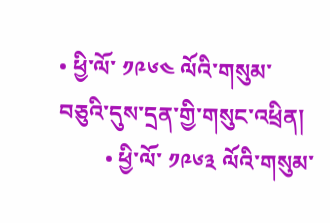• ཕྱི་ལོ་ ༡༩༦༤ ལོའི་གསུམ་བཅུའི་དུས་དྲན་གྱི་གསུང་འཕྲིན།
        • ཕྱི་ལོ་ ༡༩༦༣ ལོའི་གསུམ་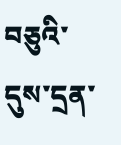བཅུའི་དུས་དྲན་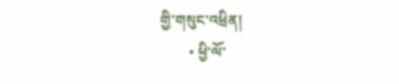གྱི་གསུང་འཕྲིན།
        • ཕྱི་ལོ་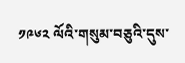༡༩༦༢ ལོའི་གསུམ་བཅུའི་དུས་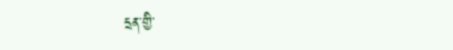དྲན་གྱི་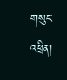གསུང་འཕྲིན།